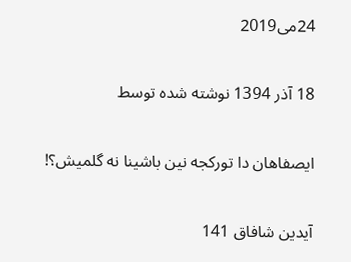24می2019

18 آذر 1394 نوشته شده توسط

ایصفاهان دا تورکجه نین باشینا نه گلمیش؟!

آیدین شافاق 141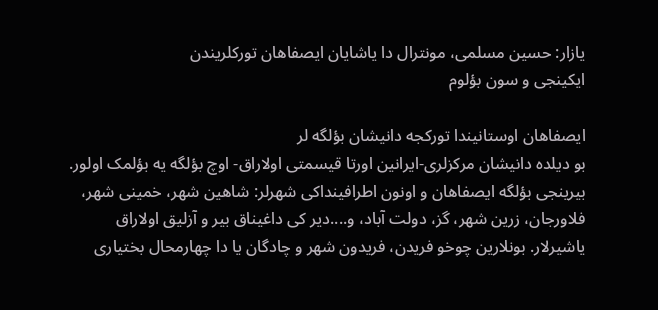یازار: حسین مسلمی، مونترال دا یاشایان ایصفاهان تورکلریندن
ایکینجی و سون بؤلوم

ایصفاهان اوستانیندا تورکجه دانیشان بؤلگه لر
بو دیلده دانیشان مرکزلری-ایرانین اورتا قیسمتی اولاراق- اوچ بؤلگه یه بؤلمک اولور.
بیرینجی بؤلگه ایصفاهان و اونون اطرافینداکی شهرلر: شاهین شهر، خمینی شهر، فلاورجان، زرین شهر، گز، دولت آباد، و....دیر کی داغیناق بیر و آزلیق اولاراق یاشیرلار. بونلارین چوخو فریدن، فریدون شهر و چادگان یا دا چهارمحال بختیاری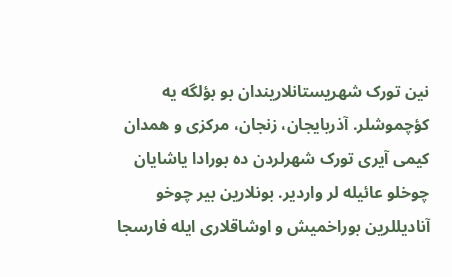نین تورک شهریستانلاریندان بو بؤلگه یه کؤچموشلر. آذربایجان، زنجان، مرکزی و همدان کیمی آیری تورک شهرلردن ده بورادا یاشایان چوخلو عائیله لر واردیر. بونلارین بیر چوخو آنادیللرین بوراخمیش و اوشاقلاری ایله فارسجا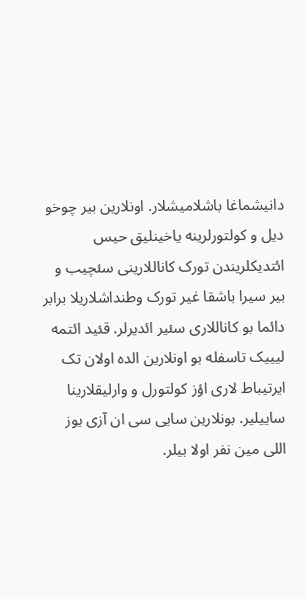دانیشماغا باشلامیشلار. اونلارین بیر چوخو دیل و کولتورلرینه یاخینلیق حیس ائتدیکلریندن تورک کاناللارینی سئچیب و بیر سیرا باشقا غیر تورک وطنداشلاریلا برابر دائما بو کاناللاری سئیر ائدیرلر. قئید ائتمه لیییک تاسفله بو اونلارین الده اولان تک ایرتیباط لاری اؤز کولتورل و وارلیقلارینا ساییلیر. بونلارین سایی سی ان آزی یوز اللی مین نفر اولا بیلر.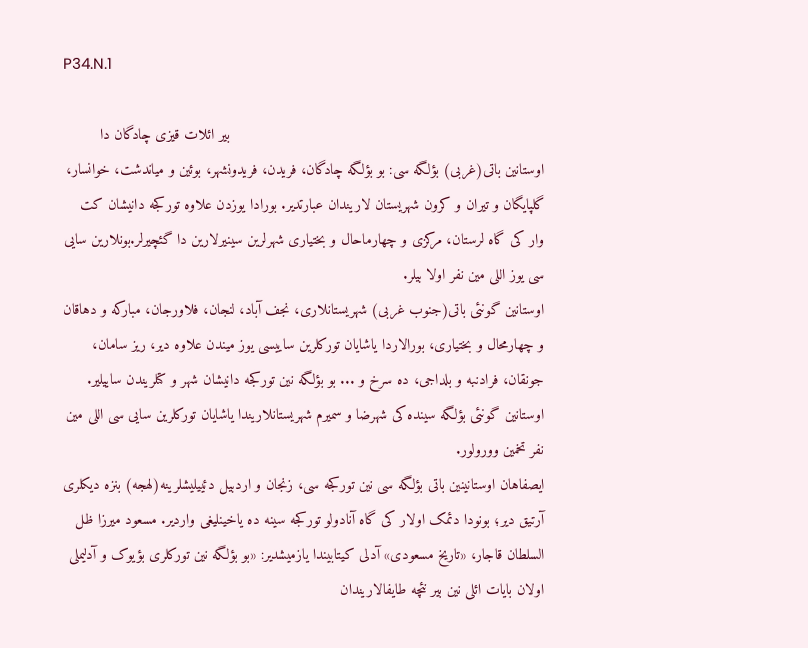P34.N.1

                                                                        بیر ائلات قیزی چادگان دا
اوستانین باتی(غربی) بؤلگه سی: بو بؤلگه چادگان، فریدن، فریدونشهر، بوئین و میاندشت، خوانسار، گلپایگان و تیران و کرون شهریستان لاریندان عبارتدیر. بورادا یوزدن علاوه تورکجه دانیشان کت وار کی گاه لرستان، مرکزی و چهارماحال و بختیاری شهرلرین سینیرلارین دا گئچیرلر.بونلارین سایی سی یوز اللی مین نفر اولا بیلر.
اوستانین گونئی باتی(جنوب غربی) شهریستانلاری، نجف آباد، لنجان، فلاورجان، مبارکه و دهاقان و چهارمحال و بختیاری، بورالاردا یاشایان تورکلرین ساییسی یوز میندن علاوه دیر، ریز سامان، جونقان، فرادنبه و بلداجی، ده سرخ و ... بو بؤلگه نین تورکجه دانیشان شهر و کتلریندن ساییلیر. اوستانین گونئی بؤلگه سینده کی شهرضا و سمیرم شهریستانلاریندا یاشایان تورکلرین سایی سی اللی مین نفر تخمین وورولور.
ایصفاهان اوستانینین باتی بؤلگه سی نین تورکجه سی، زنجان و اردبیل دئییلیشلرینه(لهجه) بنزه دیکلری آرتیق دیر؛ بونودا دئمک اولار کی گاه آنادولو تورکجه سینه ده یاخینلیغی واردیر. مسعود میرزا ظل السلطان قاجار، «تاریخ مسعودی» آدلی کیتابیندا یازمیشدیر: «بو بؤلگه نین تورکلری بؤیوک و آدلیملی اولان بایات ائلی نین بیر نئچه طایفالاریندان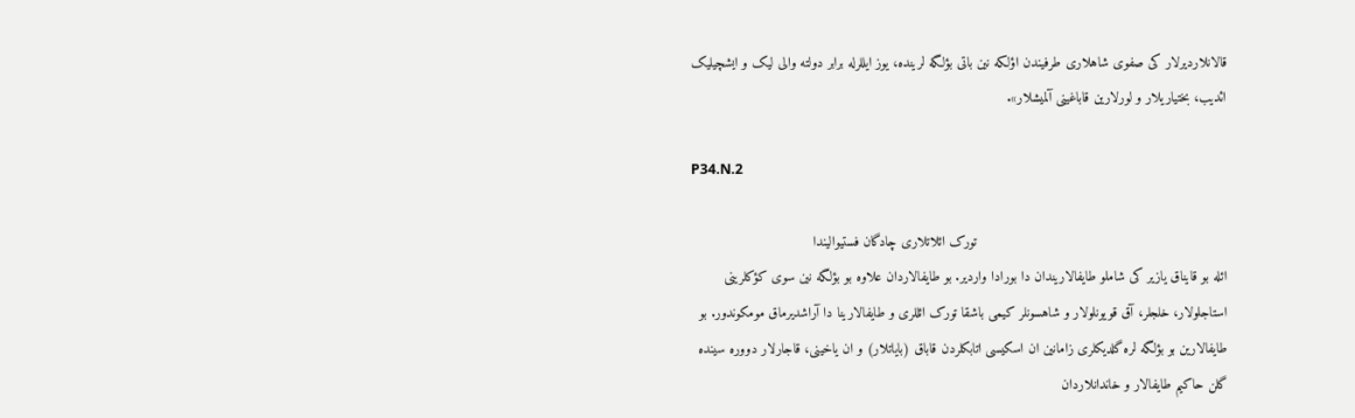قالانلاردیرلار کی صفوی شاهلاری طرفیندن اؤلکه نین باتی بؤلگه لرینده، یوز ایللرله برابر دولته والی لیک و ایشچیلیک ائدیب، بختیاریلار و لورلارین قاباغینی آلمیشلار».

P34.N.2

                                                             تورک ائلاتلاری چادگان فستیوالیندا
ائله بو قایناق یازیر کی شاملو طایفالاریندان دا بورادا واردیر. بو طایفالاردان علاوه بو بؤلگه نین سوی کؤکلرینی استاجلولار، خلجلر، آق قویونلولار و شاهسونلر کیمی باشقا تورک ائللری و طایفالارینا دا آراشدیرماق مومکوندور. بو طایفالارین بو بؤلگه لره گلدیکلری زامانین ان اسکیسی اتابکلردن قاباق (بایاتلار) و ان یاخینی، قاجارلار دووره سینده گلن حاکیم طایفالار و خاندانلاردان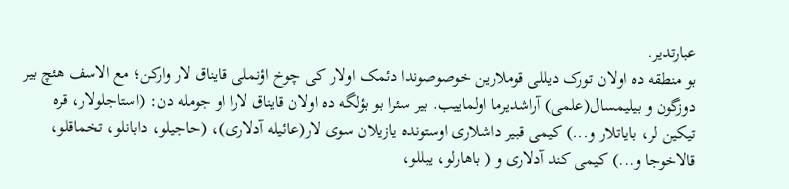عبارتدیر.
بو منطقه ده اولان تورک دیللی قوملارین خوصوصوندا دئمک اولار کی چوخ اؤنملی قایناق لار وارکن؛ مع الاسف هئچ بیر دوزگون و بیلیمسال(علمی) آراشدیرما اولماییب. بیر سئرا بو بؤلگه ده اولان قایناق لارا او جومله دن: (استاجلولار، قره تیکین لر، بایاتلار و...) کیمی قبیر داشلاری اوستونده یازیلان سوی لار(عائیله آدلاری)، (حاجیلو، دابانلو، تخماقلو، قالاخوجا و...) کیمی کند آدلاری و ( باهارلو، یبللو،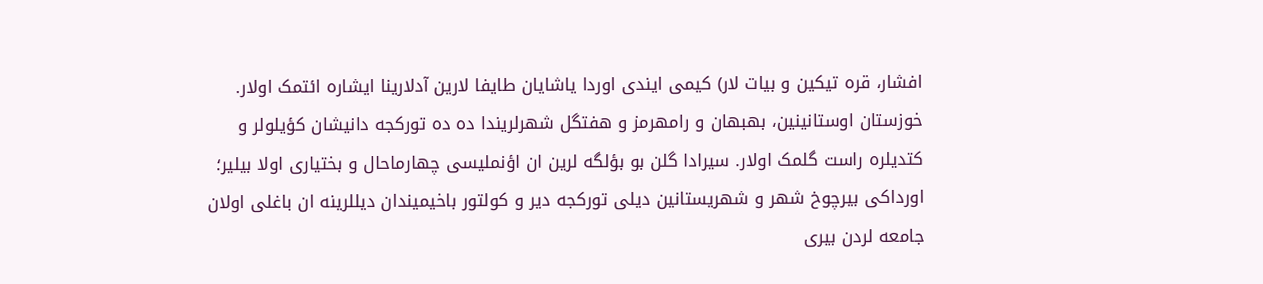افشار، قره تیکین و بیات لار) کیمی ایندی اوردا یاشایان طایفا لارین آدلارینا ایشاره ائتمک اولار.
خوزستان اوستانینین، بهبهان و رامهرمز و هفتگل شهرلریندا ده ده تورکجه دانیشان کؤیلولر و کتدیلره راست گلمک اولار. سیرادا گلن بو بؤلگه لرین ان اؤنملیسی چهارماحال و بختیاری اولا بیلیر؛ اورداکی بیرچوخ شهر و شهریستانین دیلی تورکجه دیر و کولتور باخیمیندان دیللرینه ان باغلی اولان جامعه لردن بیری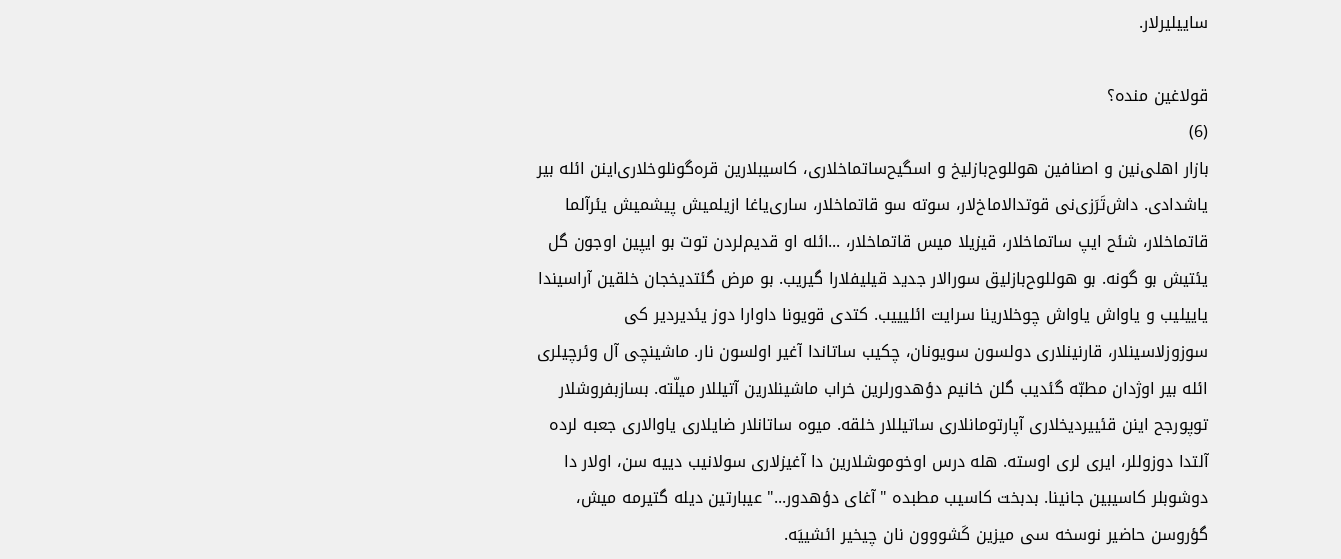ساییلیرلار.

قولاغین منده؟
(6)
بازار اهلی‌نین و اصنافین هوللوح‌بازلیخ و اسگیح‌‌ساتماخلاری، کاسیبلارین قره‌گونلوخلاری‌اینن ائله بیر یاشدادی. داش‌تَرَزی‌‌نی قوتدالاماخ‌لار، سوته سو قاتماخلار، ساری‌یاغا ازیلمیش پیشمیش یئرآلما قاتماخلار، شئح ایپ ساتماخلار، قیزیلا میس قاتماخلار، ...ائله او قدیم‌لردن توت بو ایپین اوجون گل یئتیش بو گونه. بو هوللوح‌بازلیق سورالار جدید قیلیفلارا گیریب. بو مرض گئتدیخجان خلقین آراسیندا یاییلیب و یاواش یاواش چوخلارینا سرایت ائلیییب. کتدی قویونا داوارا دوز یئدیردیر کی سوزوزلاسینلار، قارنینلاری دولسون سویونان، چکیب ساتاندا آغیر اولسون نار. ماشینچی آل وئرچیلری ائله بیر اوژدان مطبّه گئدیب گلن خانیم دؤهدورلرین خراب ماشینلارین آتیللار میلّته. بسازبفروشلار توپورجح اینن قئییردیخلاری آپارتومانلاری ساتیللار خلقه. میوه ساتانلار ضایلاری یاوالاری جعبه لرده آلتدا دوزوللر، ایری لری اوسته. هله درس اوخوموشلارین دا آغیزلاری سولانیب دییه سن، اولار دا دوشوبلر کاسیبین جانینا. بدبخت کاسیب مطبده "آغای دؤهدور..." عیبارتین دیله گتیرمه میش، گؤروسن حاضیر نوسخه سی میزین کَشووون نان چیخیر ائشییَه.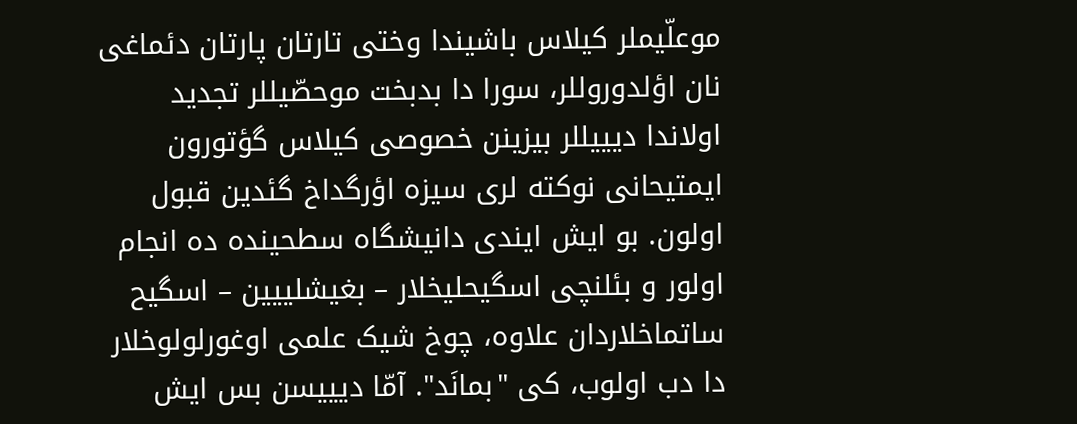موعلّیملر کیلاس باشیندا وختی تارتان پارتان دئماغی نان اؤلدوروللر، سورا دا بدبخت موحصّیللر تجدید اولاندا دیییللر بیزینن خصوصی کیلاس گؤتورون ایمتیحانی نوکته لری سیزه اؤرگداخ گئدین قبول اولون. بو ایش ایندی دانیشگاه سطحینده ده انجام اولور و بئلنچی اسگیحلیخلار – بغیشلییین – اسگیح ساتماخلاردان علاوه، چوخ شیک علمی اوغورلولوخلار دا دب اولوب، کی "بمانَد". آمّا دیییسن بس ایش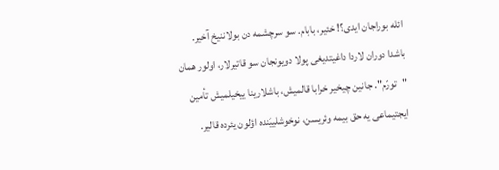ائله بوراجان ایدی؟! خئیر، بابام. سو سرچشمه دن بولاننیخ آخیر. باشدا دوران لاردا داغیتدیغی پولا دویونجان سو قاتیرلار، اولور همان "تورّم". جانین چیخیر خرابا قالمیش، باشلارینا ییخیلمیش تأمین ایجتیماعی یه حق بیمه وئریسن، نوخوشلییَنده اؤلون یئرده قالیر.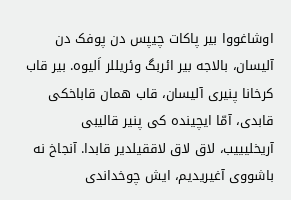اوشاغووا بیر پاکات چیپس دن پوفک دن آلیسان، بالاجه بیر ائربگ وئریللر اَلیوه. بیر قاب کرخانا پنیری آلیسان، قاب همان قاباخکی قابدی، آمّا ایچینده کی پنیر قالیبی آریخلیییب، لاق لاق لاققیلدیر قابدا. آنجاخ نه باشووی آغیریدیم، ایش چوخداندی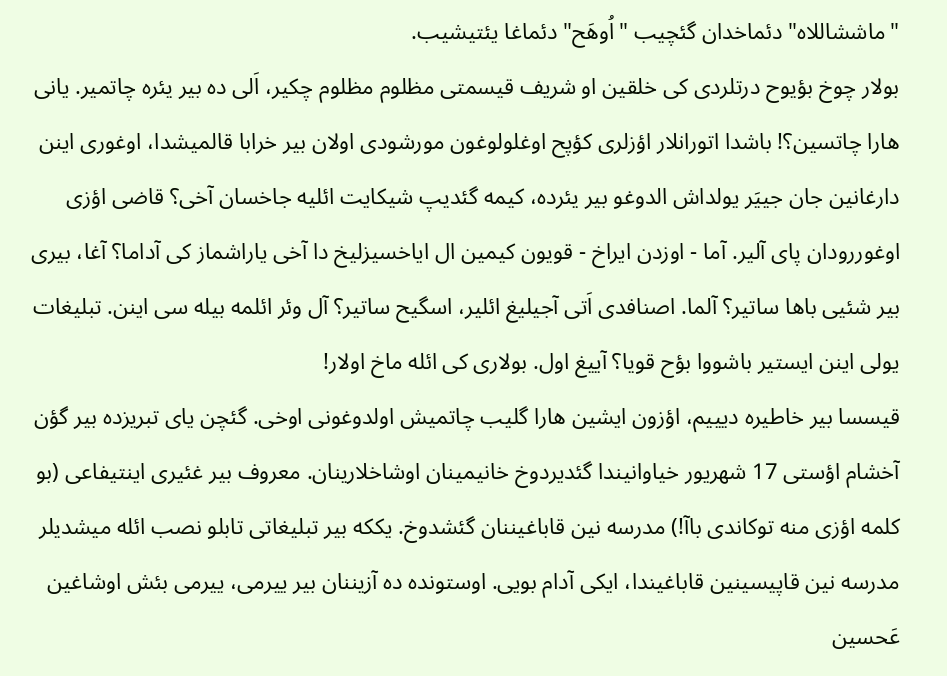"ماششاللاه" دئماخدان گئچیب "اُوهَح" دئماغا یئتیشیب.
بولار چوخ بؤیوح درتلردی کی خلقین او شریف قیسمتی مظلوم مظلوم چکیر، اَلی ده بیر یئره چاتمیر. یانی هارا چاتسین؟! باشدا اتورانلار اؤزلری کؤپح اوغلولوغون مورشودی اولان بیر خرابا قالمیشدا، اوغوری اینن دارغانین جان جییَر یولداش الدوغو بیر یئرده، کیمه گئدیپ شیکایت ائلیه جاخسان آخی؟ قاضی اؤزی اوغوررودان پای آلیر. آما - اوزدن ایراخ - قویون کیمین ال ایاخسیزلیخ دا آخی یاراشماز کی آداما؟ آغا، بیری بیر شئیی باها ساتیر؟ آلما. اصنافدی اَتی آجیلیغ ائلیر، اسگیح ساتیر؟ آل وئر ائلمه بیله سی اینن. تبلیغات یولی اینن ایستیر باشووا بؤح قویا؟ آییغ اول. بولاری کی ائله ماخ اولار!
قیسسا بیر خاطیره دیییم، اؤزون ایشین هارا گلیب چاتمیش اولدوغونی اوخی. گئچن یای تبریزده بیر گؤن آخشام اؤستی 17 شهریور خیاوانیندا گئدیردوخ خانیمینان اوشاخلارینان. معروف بیر غئیری اینتیفاعی (بو کلمه اؤزی منه توکاندی باآ!) مدرسه نین قاباغیننان گئشدوخ. یککه بیر تبلیغاتی تابلو نصب ائله میشدیلر مدرسه نین قاپیسینین قاباغیندا، ایکی آدام بویی. اوستونده ده آزیننان بیر ییرمی، ییرمی بئش اوشاغین عَحسین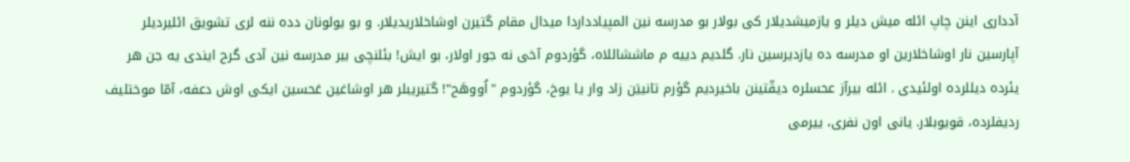آدداری اینن چاپ ائله میش دیلر و یازمیشدیلار کی بولار بو مدرسه نین المپیادداردا میدال مقام گتیرن اوشاخلاریدیلار. و بو یولونان دده ننه لری تشویق ائلیردیلر آپارسین نار اوشاخلارین او مدرسه ده یازدیرسین نار. گلدیم دییه م ماششاللاه، گؤردوم آخی نه جور اولار، بو ایش! بئلنچی بیر مدرسه نین آدی گرح ایندی یه جن هر یئرده دیللرده اولئیدی . ائله بیرآز عحسلره دیقّتینن باخیردیم گؤرم تانییَن زاد وار یا یوخ، گؤردوم "اُووهَح"! گتیریبلر هر اوشاغین عَحسین ایکی اوش دعفه، آمّا موختلیف ردیفلرده، قویوبلار. یانی اون نفری، ییرمی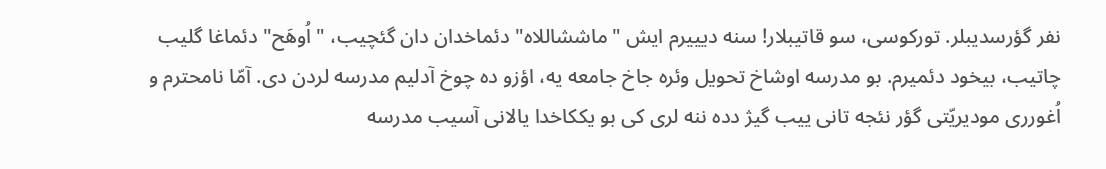نفر گؤرسدیبلر. تورکوسی، سو قاتیبلار! سنه دیییرم ایش "ماششاللاه" دئماخدان دان گئچیب، "اُوهَح" دئماغا گلیب چاتیب، بیخود دئمیرم. بو مدرسه اوشاخ تحویل وئره جاخ جامعه یه، اؤزو ده چوخ آدلیم مدرسه لردن دی. آمّا نامحترم و اُغورری مودیریّتی گؤر نئجه تانی ییب گیژ دده ننه لری کی بو یککاخدا یالانی آسیب مدرسه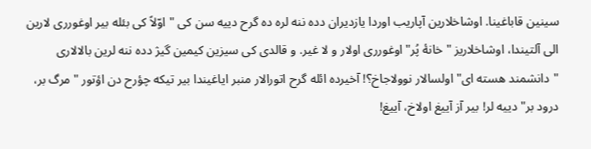سینین قاباغینا. اوشاخلارین آپاریب اوردا یازدیران دده ننه لره ده گرح دییه سن کی "اوّلاً کی بئله بیر اوغورری لارین الی آلتیندا، اوشاخلاریز "خانۀ پُر" اوغورری اولار و لا غیر. و قالدی کی سیزین کیمین گیژ دده ننه لرین بالالاری "دانشمند هسته ای" اولسالار نوولاجاخ؟! آخیرده ائله گرح اتورالار منبر ایاغیندا بیر تیکه چؤرح دن اؤتور "مرگ بر، درود بر" دییه لر! بیر آز آییغ اولاخ، آییغ!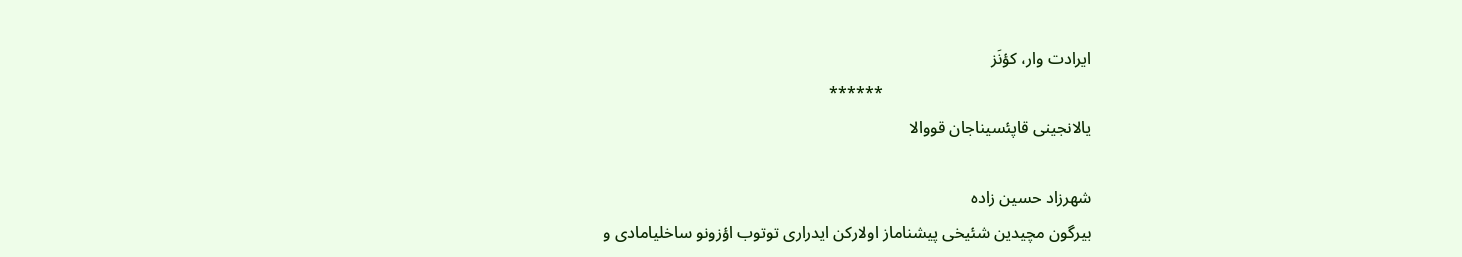ایرادت وار، کؤنَز
                                                  ******
یالانجینی قاپئسیناجان قووالا

شهرزاد حسین زاده
بیرگون مچیدین شئیخی پیشناماز اولارکن ایدراری توتوب اؤزونو ساخلیامادی و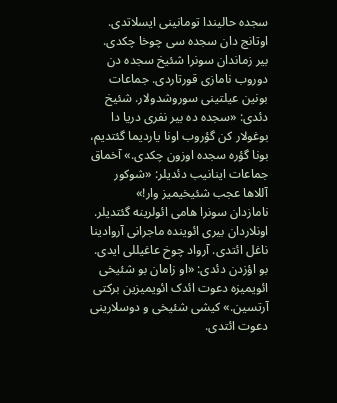سجده حالیندا تومانینی ایسلاتدی. اوتانج دان سجده سی چوخا چکدی. بیر زماندان سونرا شئیخ سجده دن دوروب نامازی قورتاردی. جماعات بونین عیلتینی سوروشدولار. شئیخ دئدی: «سجده ده بیر نفری دریا دا بوغولار کن گؤروب اونا یاردیما گئتدیم، بونا گؤره سجده اوزون چکدی.» آخماق جماعات اینانیب دئدیلر: «شوکور آللاها عجب شئیخیمیز وار!»
نامازدان سونرا هامی ائولرینه گئتدیلر. اونلاردان بیری ائوینده ماجرانی آروادینا ناغل ائتدی. آرواد چوخ عاغیللی ایدی. بو اؤزدن دئدی: «او زامان بو شئیخی ائویمیزه دعوت ائدک ائویمیزین برکتی آرتسین.» کیشی شئیخی و دوسلارینی دعوت ائتدی.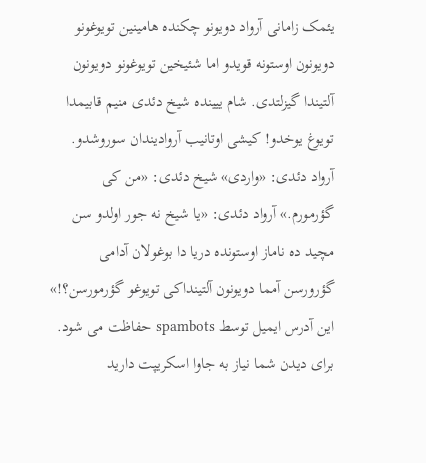یئمک زامانی آرواد دویونو چکنده هامینین تویوغونو دویونون اوستونه قویدو اما شئیخین تویوغونو دویونون آلتیندا گیزلتدی. شام ییینده شیخ دئدی منیم قابیمدا تویوغ یوخدو! کیشی اوتانیب آروادیندان سوروشدو. آرواد دئدی: «واردی» شیخ دئدی: «من کی گؤرمورم.» آرواد دئدی: «یا شیخ نه جور اولدو سن مچید ده ناماز اوستونده دریا دا بوغولان آدامی گؤرورسن آمما دویونون آلتینداکی تویوغو گؤرمورسن؟!»
این آدرس ایمیل توسط spambots حفاظت می شود. برای دیدن شما نیاز به جاوا اسکریپت دارید